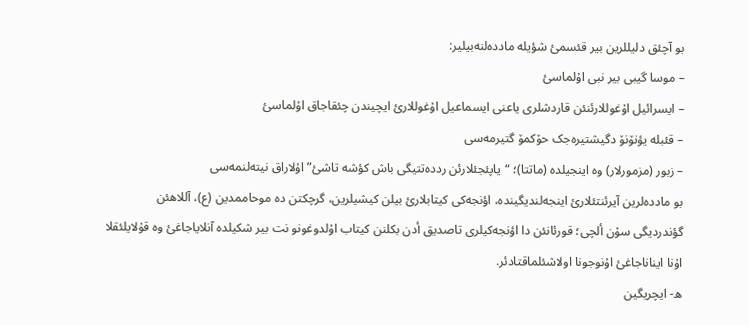بو آچئق دلیللرین بیر قئسمئ شؤیلە ماددەلنەبیلیر:
– موسا گیبی بیر نبی اۇلماسئ
– ایسرائیل اۇغوللارئنئن قاردشلری یاعنی ایسماعیل اۇغوللارئ ایچیندن چئقاجاق اۇلماسئ
– قئبلە یؤنۆنۆ دگیشتیرەجک حۆکمۆ گتیرمەسی
– زبور (مزمورلار) وە اینجیلدە (ماتتا)؛ “یاپئجئلارئن رددەتتیگی باش کؤشە تاشئ” اۇلاراق نیتەلنمەسی
بو ماددەلرین آیرئنتئلارئ اینجەلندیگیندە، اؤنجەکی کیتابلارئ بیلن کیشیلرین، گرچکتن دە موحاممدین (ع)، آللاهئن گؤندردیگی سۇن ألچی؛ قورئانئن دا اؤنجەکیلری تاصدیق أدن بکلنن کیتاب اۇلدوغونو نت بیر شکیلدە آنلایاجاغئ وە قۇلایلئقلا اۇنا ایناناجاغئ اۇنوجونا اولاشئلماقتادئر.
ه- ایچریگین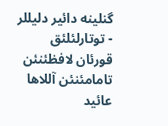گنلینە دائیر دلیللر
- توتارلئلئق
قورئان لافظئنئن تامامئنئن آللاها عائید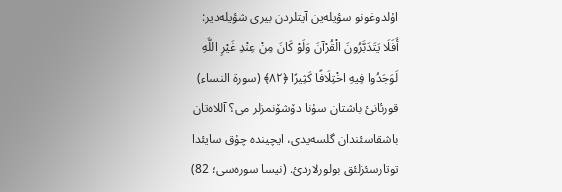اۇلدوغونو سؤیلەین آیتلردن بیری شؤیلەدیر:
أَفَلَا يَتَدَبَّرُونَ الْقُرْآنَ وَلَوْ كَانَ مِنْ عِنْدِ غَيْرِ اللَّهِ لَوَجَدُوا فِيهِ اخْتِلَافًا كَثِيرًا ﴿۸۲﴾ (سورة النساء)
قورئانئ باشتان سۇنا دۆشۆنمزلر می؟ آللاەتان باشقاسئندان گلسەیدی، ایچیندە چۇق سایئدا توتارسئزلئق بولورلاردئ. (نیسا سورەسی؛ 82)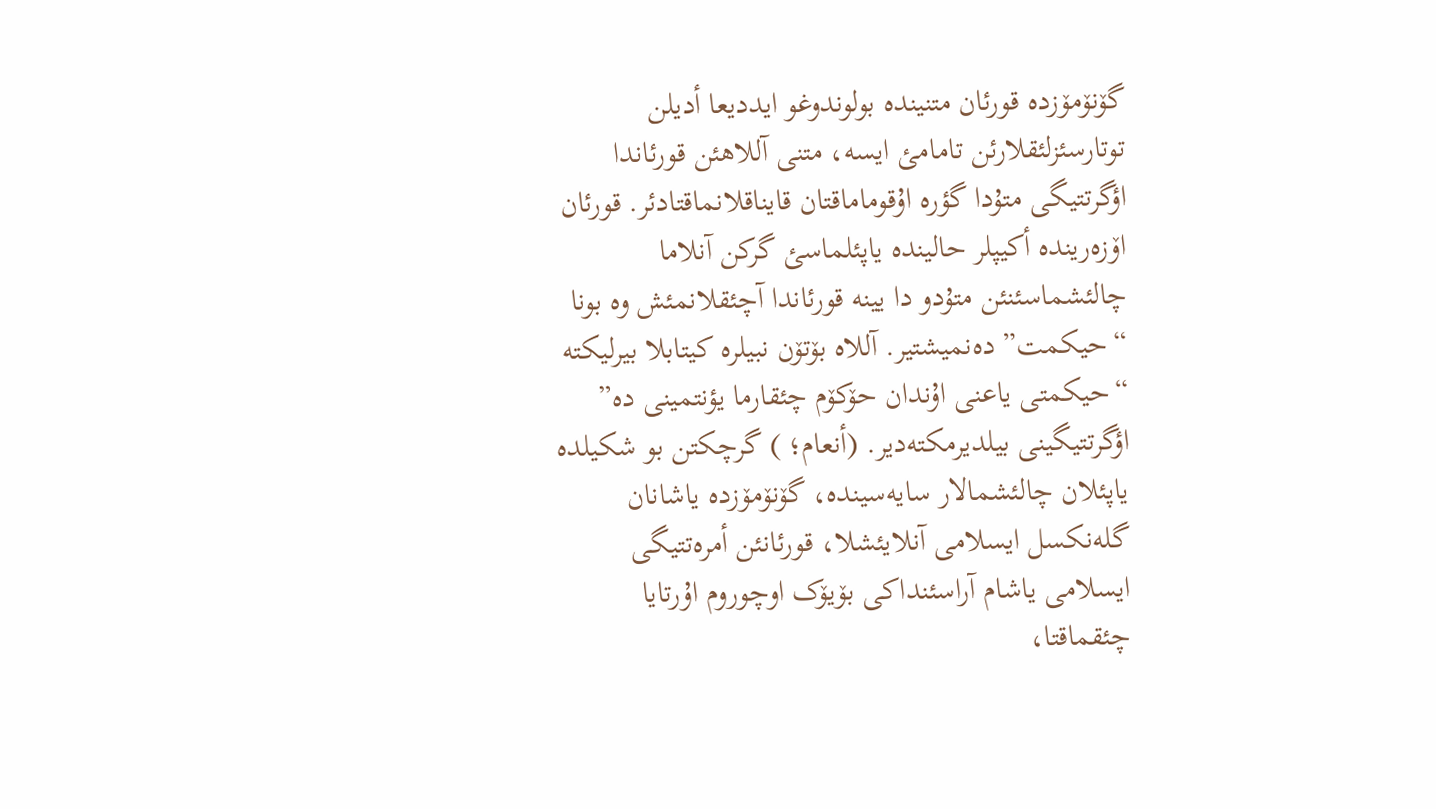گۆنۆمۆزدە قورئان متنیندە بولوندوغو ایددیعا أدیلن توتارسئزلئقلارئن تامامئ ایسە، متنی آللاهئن قورئاندا اؤگرتتیگی متۇدا گؤرە اۇقوماماقتان قایناقلانماقتادئر. قورئان اۆزەریندە أکیپلر حالیندە یاپئلماسئ گرکن آنلاما چالئشماسئنئن متۇدو دا یینە قورئاندا آچئقلانمئش وە بونا “حیکمت” دەنمیشتیر. آللاە بۆتۆن نبیلرە کیتابلا بیرلیکتە “حیکمتی یاعنی اۇندان حۆکۆم چئقارما یؤنتمینی دە” اؤگرتتیگینی بیلدیرمکتەدیر. (أنعام؛ ) گرچکتن بو شکیلدە یاپئلان چالئشمالار سایەسیندە، گۆنۆمۆزدە یاشانان گلەنکسل ایسلامی آنلایئشلا، قورئانئن أمرەتتیگی ایسلامی یاشام آراسئنداکی بۆیۆک اوچوروم اۇرتایا چئقماقتا،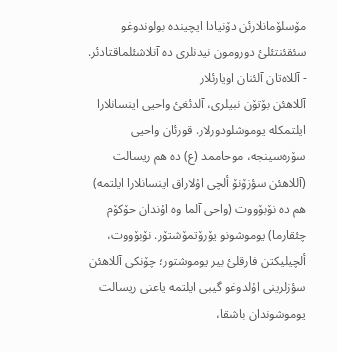مۆسلۆمانلارئن دۆنیادا ایچیندە بولوندوغو سئقئنتئلئ دورومون نیدنلری دە آنلاشئلماقتادئر.
- آللاەتان آلئنان اویارئلار
آللاهئن بۆتۆن نبیلری، آلدئغئ واحیی اینسانلارا ایلتمکلە یوموشلودورلار. قورئان واحیی سۆرەسینجە، موحاممد (ع) دە هم ریسالت (آللاهئن سؤزۆنۆ ألچی اۇلاراق اینسانلارا ایلتمە) هم دە نۆبۆووت (واحی آلما وە اۇندان حۆکۆم چئقارما) یوموشونو یۆرۆتمۆشتۆر. نۆبۆووت، ألچیلیکتن فارقلئ بیر یوموشتور؛ چۆنکی آللاهئن سؤزلرینی اۇلدوغو گیبی ایلتمە یاعنی ریسالت یوموشوندان باشقا،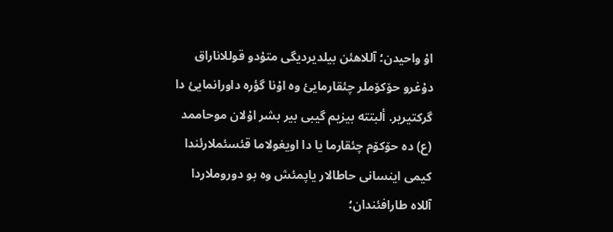اۇ واحیدن؛ آللاهئن بیلدیردیگی متۇدو قوللاناراق دۇغرو حۆکۆملر چئقارمایئ وە اۇنا گؤرە داورانمایئ دا گرکتیریر. ألبتتە بیزیم گیبی بیر بشر اۇلان موحاممد (ع) دە حۆکۆم چئقارما یا دا اویغولاما قئسئملارئندا کیمی اینسانی حاطالار یاپمئش وە بو دوروملاردا آللاە طارافئندان؛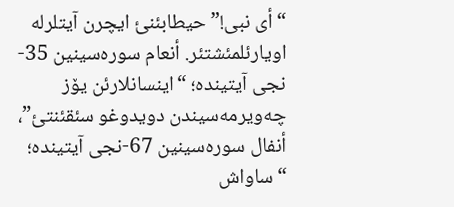“أی نبی!” حیطابئنئ ایچرن آیتلرلە اویارئلمئشتئر. أنعام سورەسینین 35-نجی آیتیندە؛ “اینسانلارئن یۆز چەویرمەسیندن دویدوغو سئقئنتئ”، أنفال سورەسینین 67-نجی آیتیندە؛ “ساواش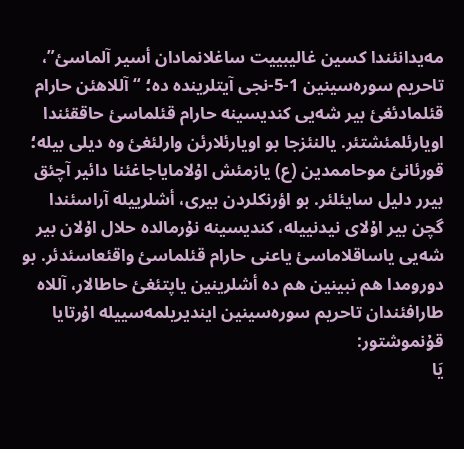مەیدانئندا کسین غالیبییت ساغلانمادان أسیر آلماسئ”، تاحریم سورەسینین 1-5-نجی آیتلریندە دە؛ “آللاهئن حارام قئلمادئغئ بیر شەیی کندیسینە حارام قئلماسئ حاققئندا اویارئلمئشتئر. یالنئزجا بو اویارئلارئن وارلئغئ وە دیلی بیلە؛ قورئانئ موحاممدین (ع) یازمئش اۇلامایاجاغئنا دائیر آچئق بیرر دلیل سایئلئر. بو اؤرنکلردن بیری، أشلرییلە آراسئندا گچن بیر اۇلای نیدنییلە، کندیسینە نۇرمالدە حلال اۇلان بیر شەیی یاساقلاماسئ یاعنی حارام قئلماسئ واقئعاسئدئر. بو دورومدا هم نبینین هم دە أشلرینین یاپتئغئ حاطالار، آللاە طارافئندان تاحریم سورەسینین ایندیریلمەسییلە اۇرتایا قۇنموشتور:
يَا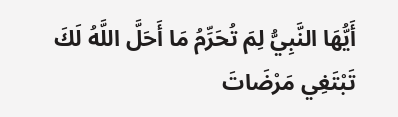أَيُّهَا النَّبِيُّ لِمَ تُحَرِّمُ مَا أَحَلَّ اللَّهُ لَكَ تَبْتَغِي مَرْضَاتَ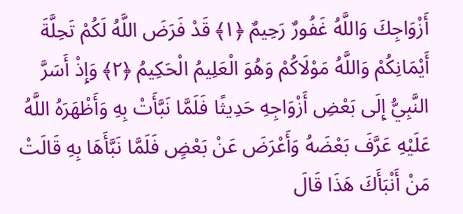أَزْوَاجِكَ وَاللَّهُ غَفُورٌ رَحِيمٌ ﴿۱﴾ قَدْ فَرَضَ اللَّهُ لَكُمْ تَحِلَّةَ أَيْمَانِكُمْ وَاللَّهُ مَوْلَاكُمْ وَهُوَ الْعَلِيمُ الْحَكِيمُ ﴿۲﴾ وَإِذْ أَسَرَّ النَّبِيُّ إِلَى بَعْضِ أَزْوَاجِهِ حَدِيثًا فَلَمَّا نَبَّأَتْ بِهِ وَأَظْهَرَهُ اللَّهُ عَلَيْهِ عَرَّفَ بَعْضَهُ وَأَعْرَضَ عَنْ بَعْضٍ فَلَمَّا نَبَّأَهَا بِهِ قَالَتْ مَنْ أَنْبَأَكَ هَذَا قَالَ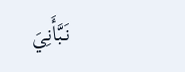نَبَّأَنِيَ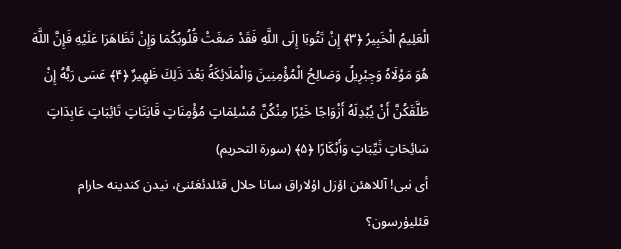الْعَلِيمُ الْخَبِيرُ ﴿۳﴾ إِنْ تَتُوبَا إِلَى اللَّهِ فَقَدْ صَغَتْ قُلُوبُكُمَا وَإِنْ تَظَاهَرَا عَلَيْهِ فَإِنَّ اللَّهَ هُوَ مَوْلَاهُ وَجِبْرِيلُ وَصَالِحُ الْمُؤْمِنِينَ وَالْمَلَائِكَةُ بَعْدَ ذَلِكَ ظَهِيرٌ ﴿۴﴾ عَسَى رَبُّهُ إِنْ طَلَّقَكُنَّ أَنْ يُبْدِلَهُ أَزْوَاجًا خَيْرًا مِنْكُنَّ مُسْلِمَاتٍ مُؤْمِنَاتٍ قَانِتَاتٍ تَائِبَاتٍ عَابِدَاتٍ سَائِحَاتٍ ثَيِّبَاتٍ وَأَبْكَارًا ﴿۵﴾ (سورة التحریم)
أی نبی! آللاهئن اؤزل اۇلاراق سانا حلال قئلدئغئنئ، نیدن کندینە حارام قئلیۇرسون؟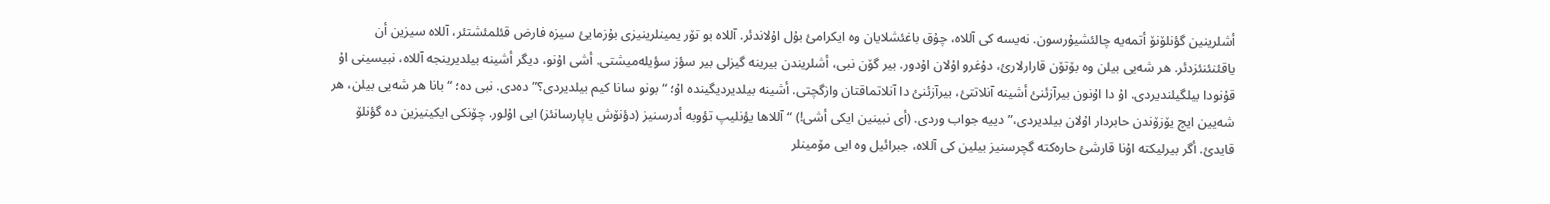أشلرینین گؤنلۆنۆ أتمەیە چالئشیۇرسون. نەیسە کی آللاە، چۇق باغئشلایان وە ایکرامئ بۇل اۇلاندئر. آللاە بو تۆر یمینلرینیزی بۇزمایئ سیزە فارض قئلمئشتئر، آللاە سیزین أن یاقئنئنئزدئر. هر شەیی بیلن وە بۆتۆن قارارلارئ، دۇغرو اۇلان اۇدور. بیر گۆن نبی، أشلریندن بیرینە گیزلی بیر سؤز سؤیلەمیشتی. أشی اۇنو، دیگر أشینە بیلدیرینجە آللاە، نبیسینی اۇ قۇنودا بیلگیلندیردی. اۇ دا اۇنون بیرآزئنئ أشینە آنلاتتئ، بیرآزئنئ دا آنلاتماقتان وازگچتی. أشینە بیلدیردیگیندە اۇ؛ “بونو سانا کیم بیلدیردی؟” دەدی. نبی دە؛ “بانا هر شەیی بیلن، هر شەیین ایچ یۆزۆندن حابردار اۇلان بیلدیردی،” دییە جواب وردی. (أی نبینین ایکی أشی!) “آللاها یؤنلیپ تؤوبە أدرسنیز (دؤنۆش یاپارسانئز) ایی اۇلور. چۆنکی ایکینیزین دە گؤنلۆ قایدئ. أگر بیرلیکتە اۇنا قارشئ حارەکتە گچرسنیز بیلین کی آللاە، جبرائیل وە ایی مۆمینلر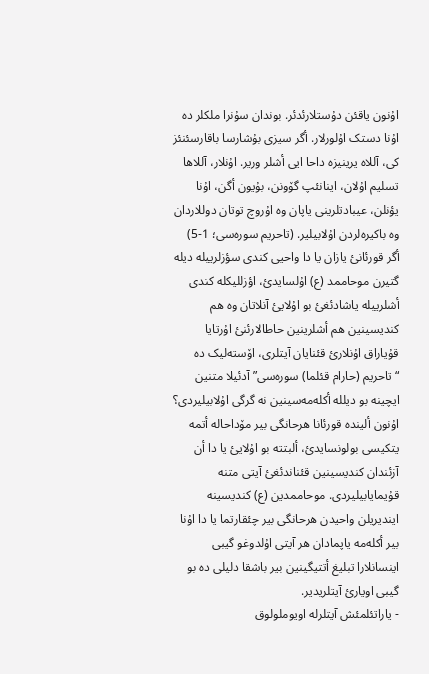اۇنون یاقئن دۇستلارئدئر. بوندان سۇنرا ملکلر دە اۇنا دستک اۇلورلار. أگر سیزی بۇشارسا باقارسئنئز کی، آللاە یرینیزە داحا ایی أشلر وریر. اۇنلار، آللاها تسلیم اۇلان، اینانئپ گۆونن، بۇیون أگن، اۇنا یؤنلن، عیبادتلرینی یاپان وە اۇروچ توتان دوللاردان وە باکیرەلردن اۇلابیلیر. (تاحریم سورەسی؛ 1-5)
أگر قورئانئ یازان یا دا واحیی کندی سؤزلرییلە دیلە گتیرن موحاممد (ع) اۇلسایدئ، اؤزللیکلە کندی أشلرییلە یاشادئغئ بو اۇلایئ آنلاتان وە هم کندیسینین هم أشلرینین حاطالارئنئ اۇرتایا قۇیاراق اۇنلارئ قئنایان آیتلری، اۆستەلیک دە “تاحریم (حارام قئلما) سورەسی” آدئیلا متنین ایچینە بو دیللە أکلەمەسینین نە گرگی اۇلابیلیردی؟ اۇنون ألیندە قورئانا هرحانگی بیر مۆداحالە أتمە یتکیسی بولونسایدئ، ألبتتە بو اۇلایئ یا دا أن آزئندان کندیسینین قئناندئغئ آیتی متنە قۇیمایابیلیردی. موحاممدین (ع) کندیسینە ایندیریلن واحیدن هرحانگی بیر چئقارتما یا دا اۇنا بیر أکلەمە یاپمادان هر آیتی اۇلدوغو گیبی اینسانلارا تبلیغ أتتیگینین بیر باشقا دلیلی دە بو گیبی اویارئ آیتلریدیر.
- یاراتئلمئش آیتلرلە اویوملولوق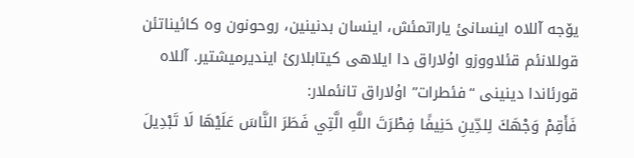یۆجە آللاە اینسانئ یاراتمئش، اینسان بدنینین، روحونون وە کائیناتئن قوللانئم قئلاووزو اۇلاراق دا ایلاهی کیتابلارئ ایندیرمیشتیر. آللاە قورئاندا دینینی “فئطرات” اۇلاراق تانئملار:
فَأَقِمْ وَجْهَكَ لِلدِّينِ حَنِيفًا فِطْرَتَ اللَّهِ الَّتِي فَطَرَ النَّاسَ عَلَيْهَا لَا تَبْدِيلَ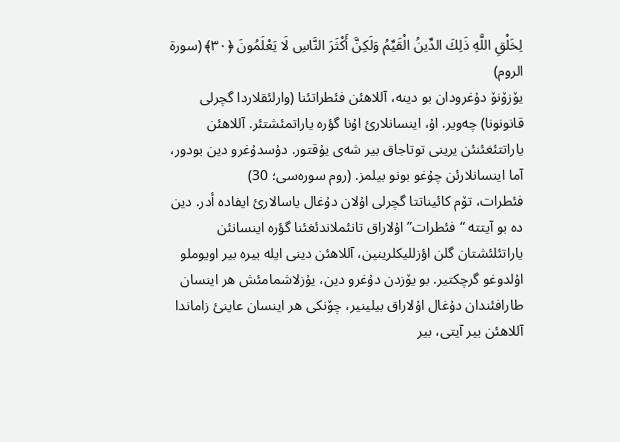لِخَلْقِ اللَّهِ ذَلِكَ الدِّينُ الْقَيِّمُ وَلَكِنَّ أَكْثَرَ النَّاسِ لَا يَعْلَمُونَ ﴿۳۰﴾ (سورة الروم)
یۆزۆنۆ دۇغرودان بو دینە، آللاهئن فئطراتئنا (وارلئقلاردا گچرلی قانونونا) چەویر. اۇ، اینسانلارئ اۇنا گؤرە یاراتمئشتئر. آللاهئن یاراتتئغئنئن یرینی توتاجاق بیر شەی یۇقتور. دۇسدۇغرو دین بودور، آما اینسانلارئن چۇغو بونو بیلمز. (روم سورەسی؛ 30)
فئطرات، تۆم کائیناتتا گچرلی اۇلان دۇغال یاسالارئ ایفادە أدر. دین دە بو آیتتە “فئطرات” اۇلاراق تانئملاندئغئنا گؤرە اینسانئن یاراتئلئشتان گلن اؤزللیکلرینین، آللاهئن دینی ایلە بیرە بیر اویوملو اۇلدوغو گرچکتیر. بو یۆزدن دۇغرو دین، یۇزلاشمامئش هر اینسان طارافئندان دۇغال اۇلاراق بیلینیر، چۆنکی هر اینسان عاینئ زاماندا آللاهئن بیر آیتی، بیر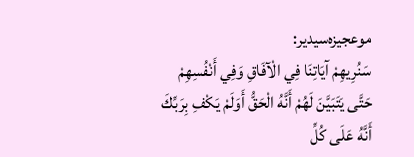موعجیزەسیدیر:
سَنُرِيهِمْ آيَاتِنَا فِي الْآفَاقِ وَفِي أَنْفُسِهِمْ حَتَّى يَتَبَيَّنَ لَهُمْ أَنَّهُ الْحَقُّ أَوَلَمْ يَكْفِ بِرَبِّكَ أَنَّهُ عَلَى كُلِّ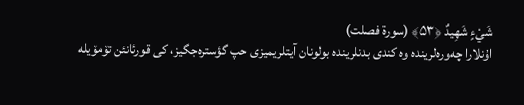شَيْءٍ شَهِيدٌ ﴿۵۳﴾ (سورة فصلت)
اۇنلارا چەورەلریندە وە کندی بدنلریندە بولونان آیتلریمیزی حپ گؤسترەجگیز، کی قورئانئن تۆمۆیلە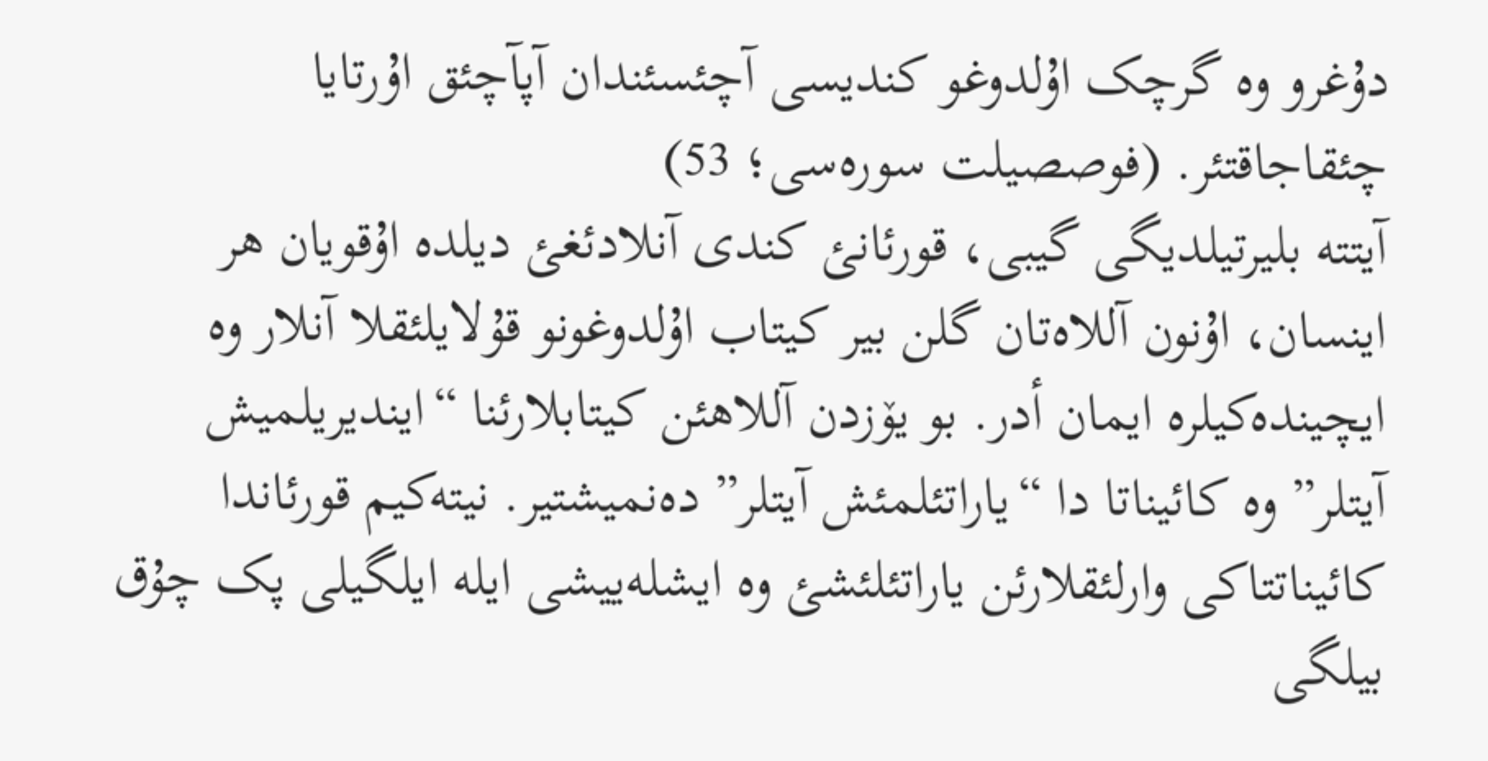دۇغرو وە گرچک اۇلدوغو کندیسی آچئسئندان آپآچئق اۇرتایا چئقاجاقتئر. (فوصصیلت سورەسی؛ 53)
آیتتە بلیرتیلدیگی گیبی، قورئانئ کندی آنلادئغئ دیلدە اۇقویان هر اینسان، اۇنون آللاەتان گلن بیر کیتاب اۇلدوغونو قۇلایلئقلا آنلار وە ایچیندەکیلرە ایمان أدر. بو یۆزدن آللاهئن کیتابلارئنا “ایندیریلمیش آیتلر” وە کائیناتا دا “یاراتئلمئش آیتلر” دەنمیشتیر. نیتەکیم قورئاندا کائیناتتاکی وارلئقلارئن یاراتئلئشئ وە ایشلەییشی ایلە ایلگیلی پک چۇق بیلگی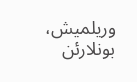وریلمیش، بونلارئن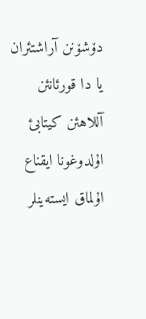دۆشۆنن آراشتئران یا دا قورئانئن آللاهئن کیتابئ اۇلدوغونا ایقناع اۇلماق ایستەینلر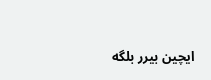ایچین بیرر بلگە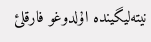نیتەلیگیندە اۇلدوغو فارقلئ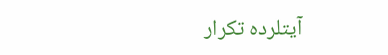آیتلردە تکرار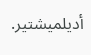أدیلمیشتیر.